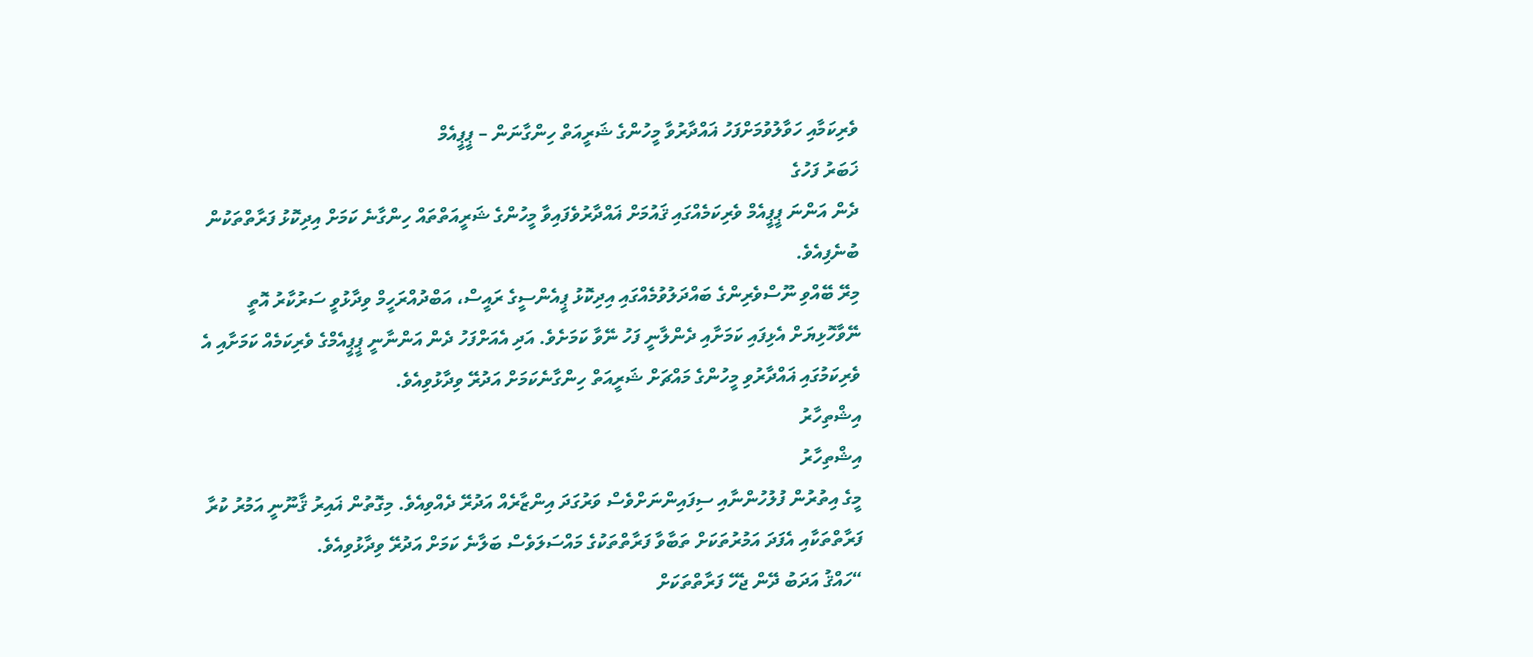ވެރިކަމާއި ހަވާލުވުމަށްފަހު ޣައްދާރުވާ މީހުންގެ ޝަރީއަތް ހިންގާނަން – ޕީޕީއެމް
ޚަބަރު ފަހުގެ
ދެން އަންނަ ޕީޕީއެމް ވެރިކަމެއްގައި ޤައުމަށް ޣައްދާރުވެފައިވާ މީހުންގެ ޝަރީއަތްތައް ހިންގާނެ ކަމަށް އިދިކޮޅު ފަރާތްތަކުން ބުނެފިއެވެ.
މިރޭ ބޭއްވި ނޫސްވެރިންގެ ބައްދަލުވުމެއްގައި އިދިކޮޅު ޕީއެންސީގެ ރައީސް، އަބްދުއްރަހީމް ވިދާޅުވީ ސަރުކާރު އޮތީ ނޭވާހޮޅިޔަށް އެޅިފައި ކަމަށާއި ދެންލާނީ ފަހު ނޭވާ ކަމަށެވެ. އަދި އެއަށްފަހު ދެން އަންނާނީ ޕީޕީއެމްގެ ވެރިކަމެއް ކަމަށާއި އެ ވެރިކަމުގައި ޣައްދާރުވި މީހުންގެ މައްޗަށް ޝަރީއަތް ހިންގާނެކަމަށް އަދުރޭ ވިދާޅުވިއެވެ.
އިޝްތިހާރު
އިޝްތިހާރު
މީގެ އިތުރުން ފުލުހުންނާއި ސިފައިންނަށްވެސް ވަރުގަދަ އިންޒާރެއް އަދުރޭ ދެއްވިއެވެ. މިގޮތުން ޣައިރު ޤާނޫނީ އަމުރު ކުރާ ފަރާތްތަކާއި އެފަދަ އަމުރުތަކަށް ތަބާވާ ފަރާތްތަކުގެ މައްސަލަވެސް ބަލާނެ ކަމަށް އަދުރޭ ވިދާޅުވިއެވެ.
“ހައްޤު އަދަބު ދޭން ޖެހޭ ފަރާތްތަކަށް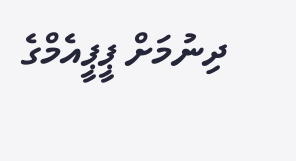ދިނުމަށް ޕީޕީއެމްގެ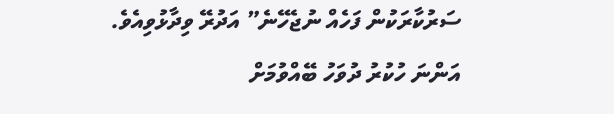ސަރުކާރަކުން ފަހެއް ނުޖެހޭނެ” އަދުރޭ ވިދާޅުވިއެވެ.
އަންނަ ހުކުރު ދުވަހު ބޭއްވުމަށް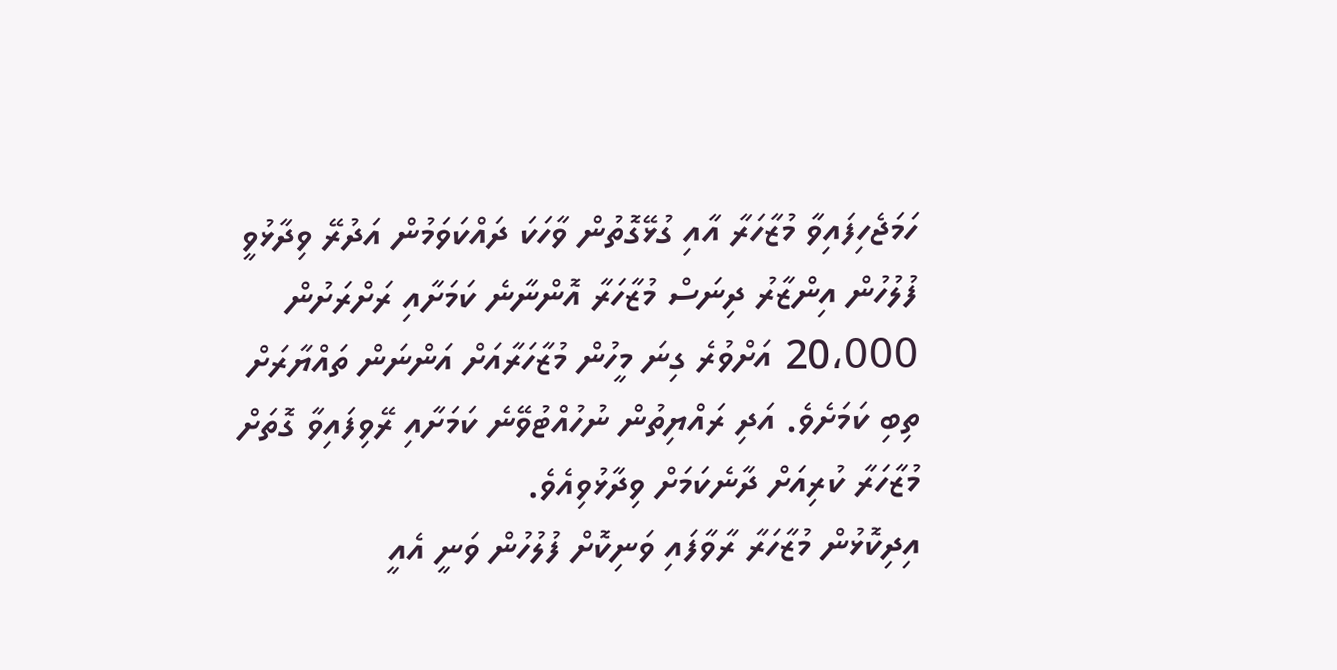ހަމަޖެހިފައިވާ މުޒާހަރާ އާއި ގުޅޭގޮތުން ވާހަކަ ދައްކަވަމުން އަދުރޭ ވިދާޅުވީ ފުލުހުން އިންޒާރު ދިނަސް މުޒާހަރާ އޮންނާނެ ކަމަށާއި ރަށްރަށުން 20،000 އަށްވުރެ ގިނަ މީހުން މުޒާހަރާއަށް އަންނަން ތައްޔާރަށް ތިބި ކަމަށެވެ. އަދި ރައްޔިތުން ނުހުއްޓުވޭނެ ކަމަށާއި ރޭވިފައިވާ ގޮތަށް މުޒާހަރާ ކުރިއަށް ދާނެކަމަށް ވިދާޅުވިއެވެ.
އިދިކޮޅުން މުޒާހަރާ ރާވާފައި ވަނިކޮށް ފުލުހުން ވަނީ އެއީ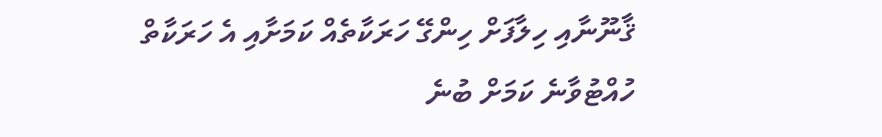ޤާނޫނާއި ހިލާފަށް ހިންގޭ ހަރަކާތެއް ކަމަށާއި އެ ހަރަކާތް ހުއްޓުވާނެ ކަމަށް ބުނެ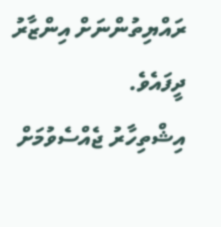ރައްޔިތުންނަށް އިންޒާރު ދީފައެވެ.
އިޝްތިހާރު ޖެއްސެވުމަށް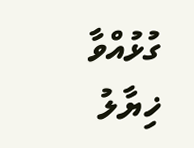ގުޅުއްވާ
ޚިޔާލު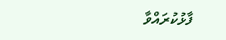ފާޅުކުރައްވާ